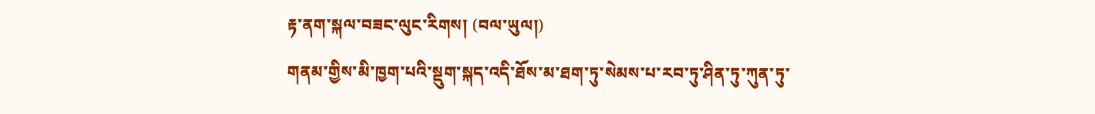རྟ་ནག་སྐལ་བཟང་ལུང་རིགས། (བལ་ཡུལ།)
གནམ་གྱིས་མི་ཁྱག་པའི་སྡུག་སྐད་འདི་ཐོས་མ་ཐག་ཏུ་སེམས་པ་རབ་ཏུ་ཤིན་ཏུ་ཀུན་ཏུ་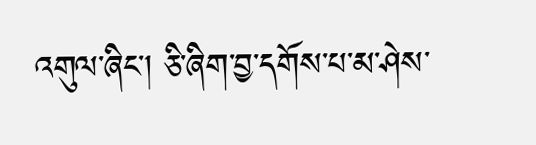འགུལ་ཞིང་། ཅི་ཞིག་བྱ་དགོས་པ་མ་ཤེས་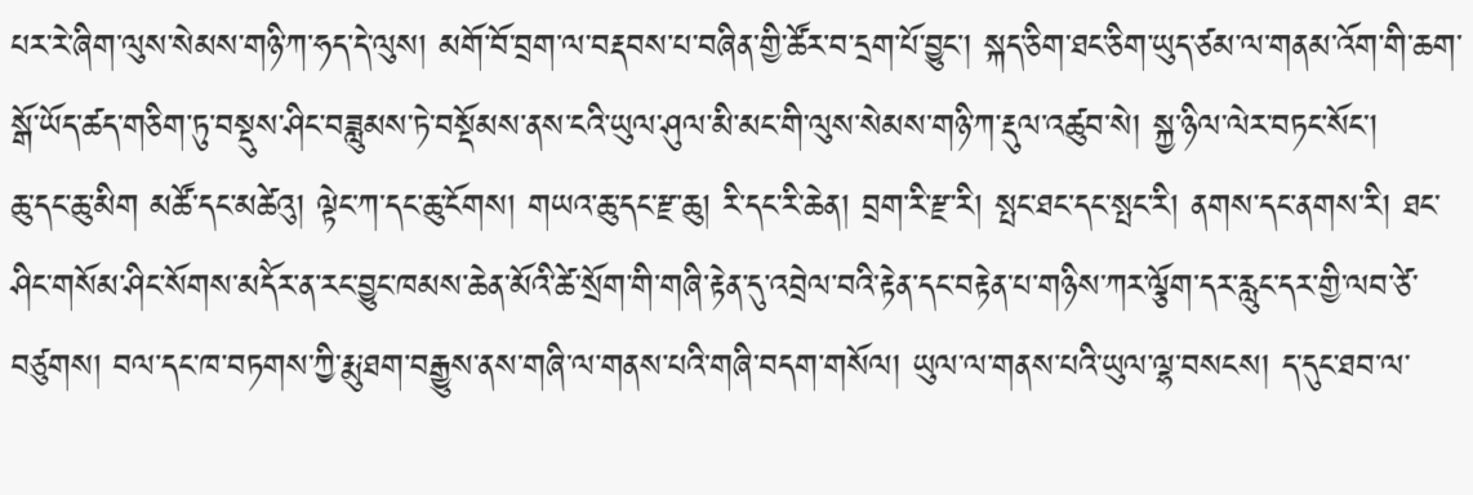པར་རེ་ཞིག་ལུས་སེམས་གཉི་ཀ་ཧད་དེ་ལུས། མགོ་བོ་བྲག་ལ་བརྡབས་པ་བཞིན་གྱི་ཚོར་བ་དྲག་པོ་བྱུང་། སྐད་ཅིག་ཐང་ཅིག་ཡུད་ཙམ་ལ་གནམ་འོག་གི་ཆག་སྒོ་ཡོད་ཚད་གཅིག་ཏུ་བསྡུས་ཤིང་བཟླུམས་ཏེ་བསྡོམས་ནས་ངའི་ཡུལ་ཤུལ་མི་མང་གི་ལུས་སེམས་གཉི་ཀ་རྡུལ་འཚུབ་སེ། སྐྱ་ཉིལ་ལེར་བཏང་སོང་།
ཆུ་དང་ཆུ་མིག མཚོ་དང་མཚེའུ། ལྟེང་ཀ་དང་ཆུ་ངོགས། གཡའ་ཆུ་དང་རྫ་ཆུ། རི་དང་རི་ཆེན། བྲག་རི་རྫ་རི། སྤང་ཐང་དང་སྤང་རི། ནགས་དང་ནགས་རི། ཐང་ཤིང་གསོམ་ཤིང་སོགས་མདོེར་ན་རང་བྱུང་ཁམས་ཆེན་མོའི་ཚེ་སྲོག་གི་གཞི་རྟེན་དུ་འབྲེལ་བའི་རྟེན་དང་བརྟེན་པ་གཉིས་ཀར་ལྕོག་དར་རླུང་དར་གྱི་ལབ་ཙེ་བཙུགས། བལ་དང་ཁ་བཏགས་ཀྱི་རྨུ་ཐག་བརྒྱུས་ནས་གཞི་ལ་གནས་པའི་གཞི་བདག་གསོལ། ཡུལ་ལ་གནས་པའི་ཡུལ་ལྷ་བསངས། ད་དུང་ཐབ་ལ་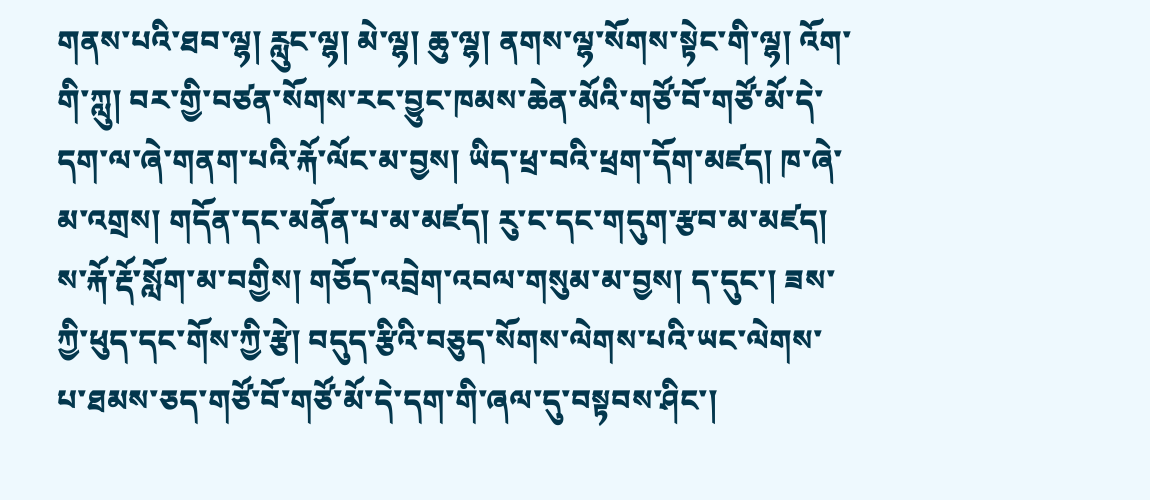གནས་པའི་ཐབ་ལྷ། རླུང་ལྷ། མེ་ལྷ། ཆུ་ལྷ། ནགས་ལྷ་སོགས་སྟེང་གི་ལྷ། འོག་གི་ཀླུ། བར་གྱི་བཙན་སོགས་རང་བྱུང་ཁམས་ཆེན་མོའི་གཙོ་བོ་གཙོ་མོ་དེ་དག་ལ་ཞེ་གནག་པའི་རྐོ་ལོང་མ་བྱས། ཡིད་ཕྲ་བའི་ཕྲག་དོག་མཛད། ཁ་ཞེ་མ་འགྲས། གདོན་དང་མནོན་པ་མ་མཛད། རུ་ང་དང་གདུག་རྩབ་མ་མཛད། ས་རྐོ་རྡོ་སློག་མ་བགྱིས། གཅོད་འབྲེག་འབལ་གསུམ་མ་བྱས། ད་དུང་། ཟས་ཀྱི་ཕུད་དང་གོས་ཀྱི་རྩེ། བདུད་རྩིའི་བཅུད་སོགས་ལེགས་པའི་ཡང་ལེགས་པ་ཐམས་ཅད་གཙོ་བོ་གཙོ་མོ་དེ་དག་གི་ཞལ་དུ་བསྟབས་ཤིང་།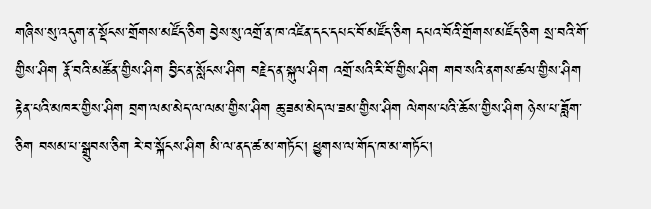གཞིས་སུ་འདུག་ན་སྡོངས་གྲོགས་མཛོད་ཅིག བྱེས་སུ་འགྲོ་ན་ཁ་འཛིན་དང་དཔང་བོ་མཛོད་ཅིག དཔའ་བོའི་གྲོགས་མཛོད་ཅིག སྲ་བའི་གོ་གྱིས་ཤིག རྣོ་བའི་མཚོན་གྱིས་ཤིག བྱིང་ན་སློངས་ཤིག བརྗེད་ན་སྐུལ་ཤིག འགྲོ་སའི་རི་བོ་གྱིས་ཤིག གབ་སའི་ནགས་ཚལ་གྱིས་ཤིག རྟེན་པའི་མཁར་གྱིས་ཤིག བྲག་ལམ་མེད་ལ་ལམ་གྱིས་ཤིག ཆུ་ཟམ་མེད་ལ་ཟམ་གྱིས་ཤིག ལེགས་པའི་ཆོས་གྱིས་ཤིག ཉེས་པ་ཟློག་ཅིག བསམ་པ་སྒྲུབས་ཅིག རེ་བ་སྐོངས་ཤིག མི་ལ་ནད་ཚ་མ་གཏོང་། ཕྱུགས་ལ་གོད་ཁ་མ་གཏོང་།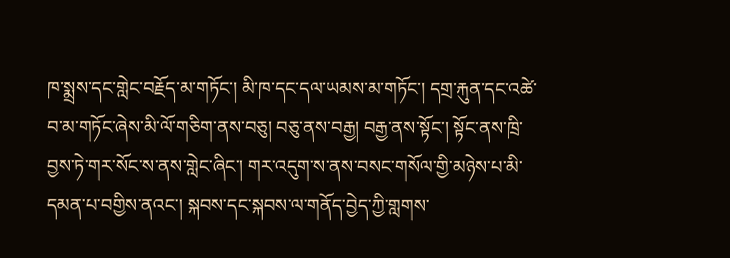ཁ་སྨྲས་དང་གླེང་བརྗོད་མ་གཏོང་། མི་ཁ་དང་དལ་ཡམས་མ་གཏོང་། དགྲ་རྐུན་དང་འཚེ་བ་མ་གཏོང་ཞེས་མི་ལོ་གཅིག་ནས་བཅུ། བཅུ་ནས་བརྒྱ། བརྒྱ་ནས་སྟོང་། སྟོང་ནས་ཁྲི་བྱས་ཏེ་གར་སོང་ས་ནས་གླེང་ཞིང་། གར་འདུག་ས་ནས་བསང་གསོལ་གྱི་མཉེས་པ་མི་དམན་པ་བགྱིས་ནའང་། སྐབས་དང་སྐབས་ལ་གནོད་བྱེད་ཀྱི་གླགས་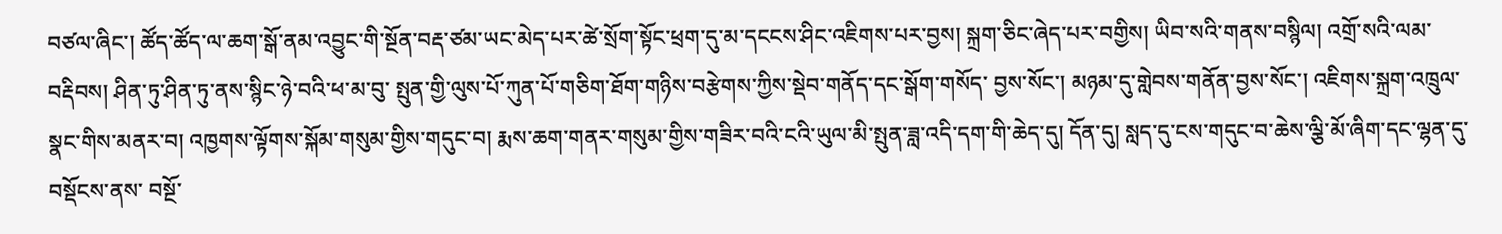བཙལ་ཞིང་། ཚོད་ཚོད་ལ་ཆག་སྒོ་ནམ་འབྱུང་གི་སྔོན་བརྡ་ཙམ་ཡང་མེད་པར་ཚེ་སྲོག་སྟོང་ཕྲག་དུ་མ་དངངས་ཤིང་འཇིགས་པར་བྱས། སྐྲག་ཅིང་ཞེད་པར་བགྱིས། ཡིབ་སའི་གནས་བསྙིལ། འགྲོ་སའི་ལམ་བརྡིབས། ཤིན་ཏུ་ཤིན་ཏུ་ནས་སྙིང་ཉེ་བའི་ཕ་མ་བུ་ སྤུན་གྱི་ལུས་པོ་ཀུན་པོ་གཅིག་ཐོག་གཉིས་བརྩེགས་ཀྱིས་སྡེབ་གནོད་དང་སྒོག་གསོད་ བྱས་སོང་། མཉམ་དུ་གླེབས་གནོན་བྱས་སོང་། འཇིགས་སྐྲག་འཁྲུལ་སྣང་གིས་མནར་བ། འཁྱགས་ལྟོགས་སྐོམ་གསུམ་གྱིས་གདུང་བ། རྨས་ཆག་གནར་གསུམ་གྱིས་གཟིར་བའི་ངའི་ཡུལ་མི་སྤུན་ཟླ་འདི་དག་གི་ཆེད་དུ། དོན་དུ། སླད་དུ་ངས་གདུང་བ་ཆེས་ལྕི་མོ་ཞིག་དང་ལྷན་དུ་བསྡོངས་ནས་ བསྔོ་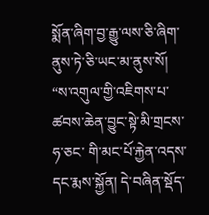སྨོན་ཞིག་བྱ་རྒྱུ་ལས་ཅི་ཞིག་ནུས་ཏེ་ཅི་ཡང་མ་ནུས་སོ།
“ས་འགུལ་གྱི་འཇིགས་པ་ཚབས་ཆེན་བྱུང་སྟེ་མི་གྲངས་ཧ་ཅང་ གི་མང་པོ་རྐྱེན་འདས་དང་རྨས་སྐྱོན། དེ་བཞིན་སྡོད་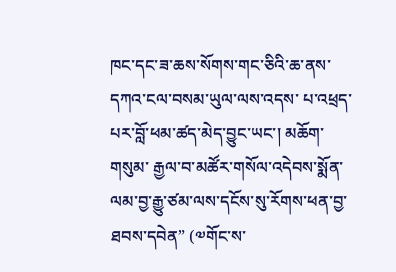ཁང་དང་ཟ་ཆས་སོགས་གང་ཅིའི་ཆ་ནས་དཀའ་ངལ་བསམ་ཡུལ་ལས་འདས་ པ་འཕྲད་པར་བློ་ཕམ་ཚད་མེད་བྱུང་ཡང་། མཆོག་གསུམ་ རྒྱལ་བ་མཚོར་གསོལ་འདེབས་སྨོན་ལམ་བྱ་རྒྱུ་ཙམ་ལས་དངོས་སུ་རོགས་ཕན་བྱ་ཐབས་དབེན” (༧གོང་ས་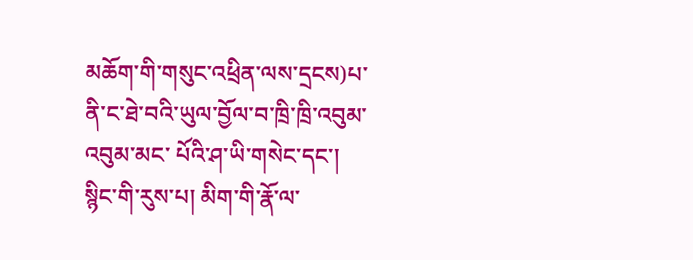མཆོག་གི་གསུང་འཕྲིན་ལས་དྲངས)པ་ནི་ང་ཐེ་བའི་ཡུལ་བྱོལ་བ་ཁྲི་ཁྲི་འབུམ་འབུམ་མང་ པོའི་ཤ་ཡི་གསེང་དང་། སྙིང་གི་རུས་པ། མིག་གི་རྣོ་ལ་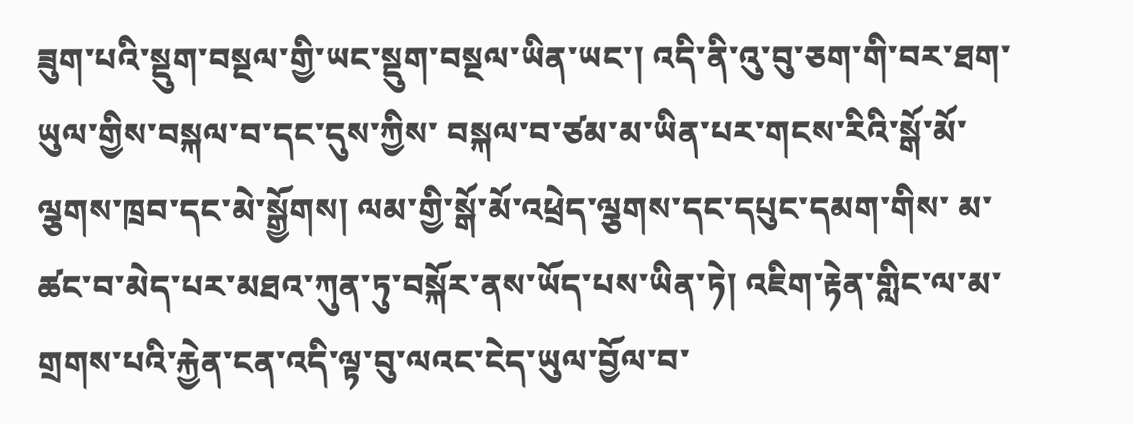ཟུག་པའི་སྡུག་བསྔལ་གྱི་ཡང་སྡུག་བསྔལ་ཡིན་ཡང་། འདི་ནི་འུ་བུ་ཅག་གི་བར་ཐག་ཡུལ་གྱིས་བསྐལ་བ་དང་དུས་ཀྱིས་ བསྐལ་བ་ཙམ་མ་ཡིན་པར་གངས་རིའི་སྒོ་མོ་ལྕགས་ཁྲབ་དང་མེ་སྒྱོགས། ལམ་གྱི་སྒོ་མོ་འཕྲེད་ལྕགས་དང་དཔུང་དམག་གིས་ མ་ཚང་བ་མེད་པར་མཐའ་ཀུན་ཏུ་བསྐོར་ནས་ཡོད་པས་ཡིན་ཏེ། འཇིག་རྟེན་གླིང་ལ་མ་གྲགས་པའི་རྐྱེན་ངན་འདི་ལྟ་བུ་ལའང་ངེད་ཡུལ་བྱོལ་བ་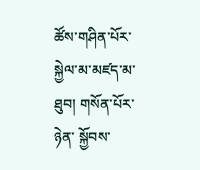ཚོས་གཤིན་པོར་སྐྱེལ་མ་མཛད་མ་ཐུབ། གསོན་པོར་ཉེན་ སྐྱོབས་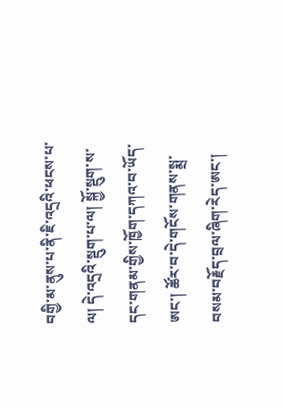བགྱི་མ་ནུས་པ་ནི་ཇི་འདྲའི་ཕངས་པ་ལ། དེ་འདྲའི་སྡུག་པ་ལ། སྐྱོ་སྡུག་ས་དང་གནམ་གྱིས་ཁྱོག་དཀའ་བ་ཡོད་ཨང་། ཚོར་བ་དེ་གངོས་གནས་སྨྲ་བསམ་བརྗོད་བྲལ་ཞིག་རེད་ཨང་།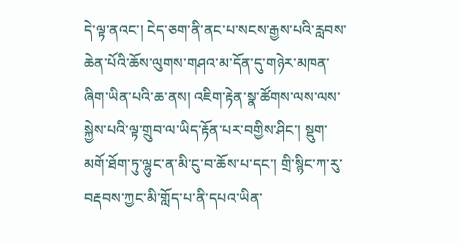དེ་ལྟ་ནའང་། ངེད་ཅག་ནི་ནང་པ་སངས་རྒྱས་པའི་རླབས་ཆེན་པོའི་ཆོས་ལུགས་གཤའ་མ་དོན་དུ་གཉེར་མཁན་ཞིག་ཡིན་པའི་ཆ་ནས། འཇིག་རྟེན་སྣ་ཚོགས་ལས་ལས་སྐྱེས་པའི་ལྟ་གྲུབ་ལ་ཡིད་རྟོན་པར་བགྱིས་ཤིང་། སྡུག་མགོ་ཐོག་ཏུ་ལྷུང་ན་མི་ངུ་བ་ཆོས་པ་དང་། གྲི་སྙིང་ཀ་རུ་བརྡབས་ཀྱང་མི་གློད་པ་ནི་དཔའ་ཡིན་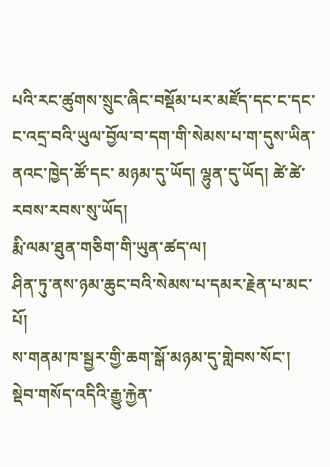པའི་རང་ཚུགས་སྲུང་ཞིང་བསྡོམ་པར་མཛོད་དང་ང་དང་ང་འདྲ་བའི་ཡུལ་བྱོལ་བ་དག་གི་སེམས་པ་ག་དུས་ཡིན་ནའང་ཁྱེད་ཚོ་དང་ མཉམ་དུ་ཡོད། ལྷུན་དུ་ཡོད། ཚེ་ཚེ་རབས་རབས་སུ་ཡོད།
རྨི་ལམ་ཐུན་གཅིག་གི་ཡུན་ཚད་ལ།
ཤིན་ཏུ་ནས་ཉམ་ཆུང་བའི་སེམས་པ་དམར་རྗེན་པ་མང་པོ།
ས་གནམ་ཁ་སྦྱར་གྱི་ཆག་སྒོ་མཉམ་དུ་གླེབས་སོང་།
སྡེབ་གསོད་འདིའི་རྒྱུ་རྐྱེན་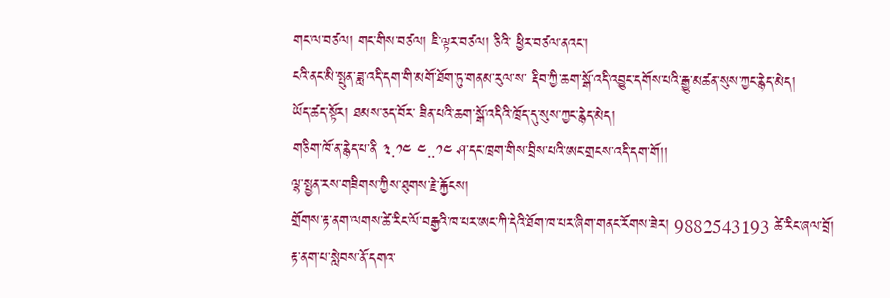གང་ལ་བཙལ། གང་གིས་བཙལ། ཇི་ལྟར་བཙལ། ཅིའི་ ཕྱིར་བཙལ་ནའང་།
ངའི་ནང་མི་སྤུན་ཟླ་འདི་དག་གི་མགོ་ཐོག་ཏུ་གནམ་རུལ་ས་ རྡིབ་ཀྱི་ཆག་སྒོ་འདི་འབྱུང་དགོས་པའི་རྒྱུ་མཚན་སུས་ཀྱང་རྙེད་མེད།
ཡོད་ཚད་སྟོར། ཐམས་ཅད་བོར་ ཟིན་པའི་ཆག་སྒོ་འདིའི་ཁྲོད་དུ་སུས་ཀྱང་རྙེད་མེད།
གཅིག་ཁོ་ན་རྙེད་པ་ནི ༣.༡༤ ༤..༡༤ ཤ་དང་ཁྲག་གིས་བྲིས་པའི་ཨང་གྲངས་འདི་དག་གོ།།
ལྷ་སྤྱན་རས་གཟིགས་ཀྱིས་ཐུགས་རྗེ་རྐྱོངས།
གྲོགས་རྟ་ནག་ལགས་ཚེ་རིང་ལོ་བརྒྱའི་ཁ་པར་ཨང་ཀི་དེའི་ཐོག་ཁ་པར་ཞིག་གནང་རོགས་ཟེར། 9882543193 ཚེ་རིང་ཞལ་བྲོ།
རྟ་ནག་པ་སླེབས་ནོ་དགའ་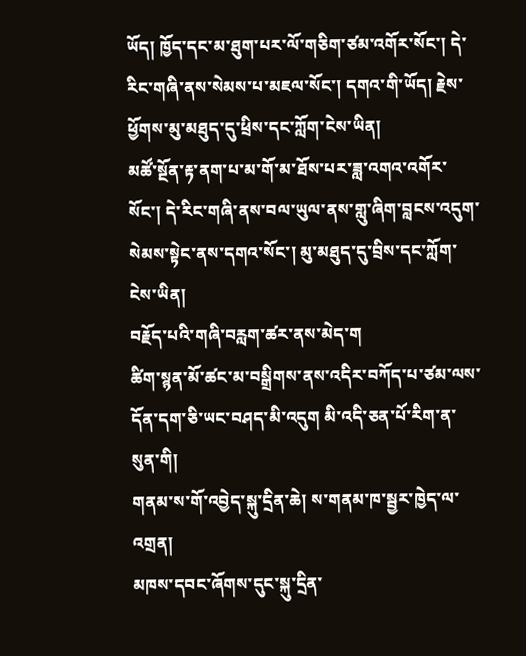ཡོད། ཁྱོད་དང་མ་ཐུག་པར་ལོ་གཅིག་ཙམ་འགོར་སོང་། དེ་རིང་གཞི་ནས་སེམས་པ་མཇལ་སོང་། དགའ་གི་ཡོད། རྗེས་ཕྱོགས་མུ་མཐུད་དུ་ཕྲིས་དང་ཀློག་ངེས་ཡིན།
མཚོ་སྔོན་རྟ་ནག་པ་མ་གོ་མ་ཐོས་པར་ཟླ་འགའ་འགོར་སོང་། དེ་རིང་གཞི་ནས་བལ་ཡུལ་ནས་གླུ་ཞིག་བླངས་འདུག་ སེམས་སྟེང་ནས་དགའ་སོང་། མུ་མཐུད་དུ་བྲིས་དང་ཀློག་ངེས་ཡིན།
བརྗོད་པའི་གཞི་བརླག་ཚར་ནས་མེད་ག
ཚིག་སྙན་མོ་ཚང་མ་བསྒྲིགས་ནས་འདིར་བཀོད་པ་ཙམ་ལས་དོན་དག་ཅི་ཡང་བཤད་མི་འདུག མི་འདི་ཅན་པོ་རིག་ན་སུན་གི།
གནམ་ས་གོ་འབྱེད་སྐུ་དྲིན་ཆེ། ས་གནམ་ཁ་སྦྱར་ཁྱེད་ལ་འགྲན།
མཁས་དབང་ཞོགས་དུང་སྐུ་དྲིན་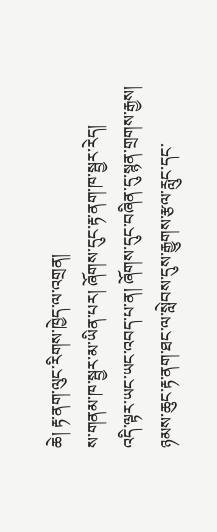ཆེ། རྟ་ནག་ལུང་རིགས་ཁྱེད་ལ་འགྲན།
ས་གནམ་ཁ་སྦྱར་མ་ཡིན་པར། ཞོགས་དུང་རྟ་ནག་ཁ་སྦྱར་རེད།
འདི་ལྟར་ཡང་ཡང་འབད་པ་ན། ཞོགས་དུང་བཞིན་དུ་སྙན་གྲགས་རྒྱས།
ཉམས་ཆུང་རྟ་ནག་ཐང་ལ་སླེབས་དུས་རྒྱུགས་རྩལ་རླུང་དང་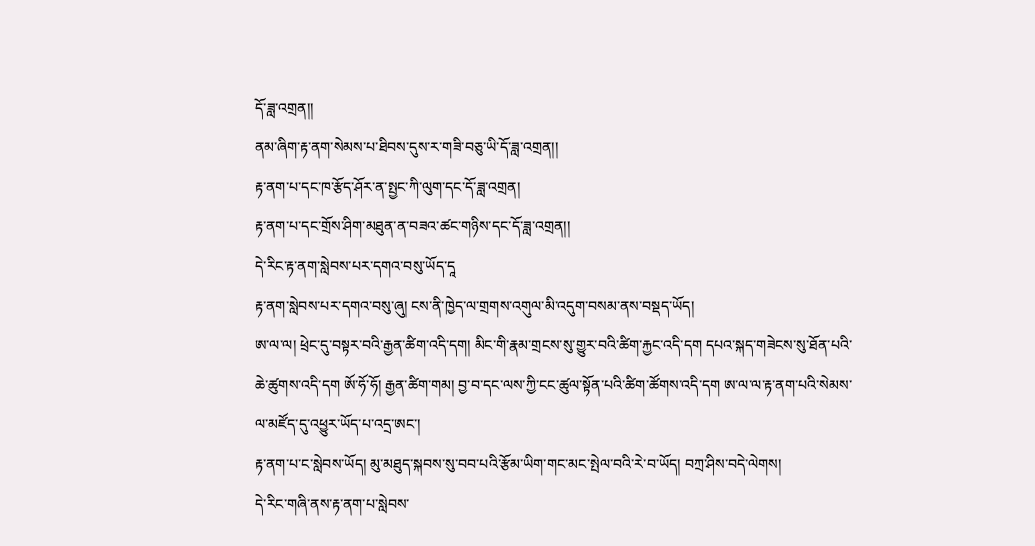དོ་ཟླ་འགྲན།།
ནམ་ཞིག་རྟ་ནག་སེམས་པ་ཐིབས་དུས་ར་གཟི་བཅུ་ཡི་དོ་ཟླ་འགྲན།།
རྟ་ནག་པ་དང་ཁ་རྩོད་ཤོར་ན་སྤྱང་ཀི་ལུག་དང་དོ་ཟླ་འགྲན།
རྟ་ནག་པ་དང་གྲོས་ཤིག་མཐུན་ན་བཟའ་ཚང་གཉིས་དང་དོ་ཟླ་འགྲན།།
དེ་རིང་རྟ་ནག་སླེབས་པར་དགའ་བསུ་ཡོད་དཱ
རྟ་ནག་སླེབས་པར་དགའ་བསུ་ཞུ། ངས་ནི་ཁྱེད་ལ་གྲགས་འགུལ་མི་འདུག་བསམ་ནས་བསྡད་ཡོད།
ཨ་ལ་ལ། ཕྲེང་དུ་བསྟར་བའི་རྒྱན་ཚིག་འདི་དག། མིང་གི་རྣམ་གྲངས་སུ་གྱུར་བའི་ཚིག་རྐྱང་འདི་དག དཔའ་སྐད་གཟེངས་སུ་ཐོན་པའི་ཆེ་ཚུགས་འདི་དག ཨོ་ཧོ་ཧོ། རྒྱན་ཚིག་གམ། བྱ་བ་དང་ལས་ཀྱི་ངང་ཚུལ་སྟོན་པའི་ཚིག་ཚོགས་འདི་དག ཨ་ལ་ལ་རྟ་ནག་པའི་སེམས་ལ་མཛོད་དུ་འཕྱུར་ཡོད་པ་འདྲ་ཨང་།
རྟ་ནག་པ་ང་སླེབས་ཡོད། མུ་མཐུད་སྐབས་སུ་བབ་པའི་རྩོམ་ཡིག་གང་མང་སྤེལ་བའི་རེ་བ་ཡོད། བཀྲ་ཤིས་བདེ་ལེགས།
དེ་རིང་གཞི་ནས་རྟ་ནག་པ་སླེབས་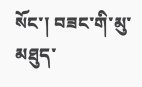སོང་། བཟང་གི་མུ་མཐུད་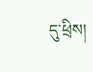དུ་ཕྲིས།